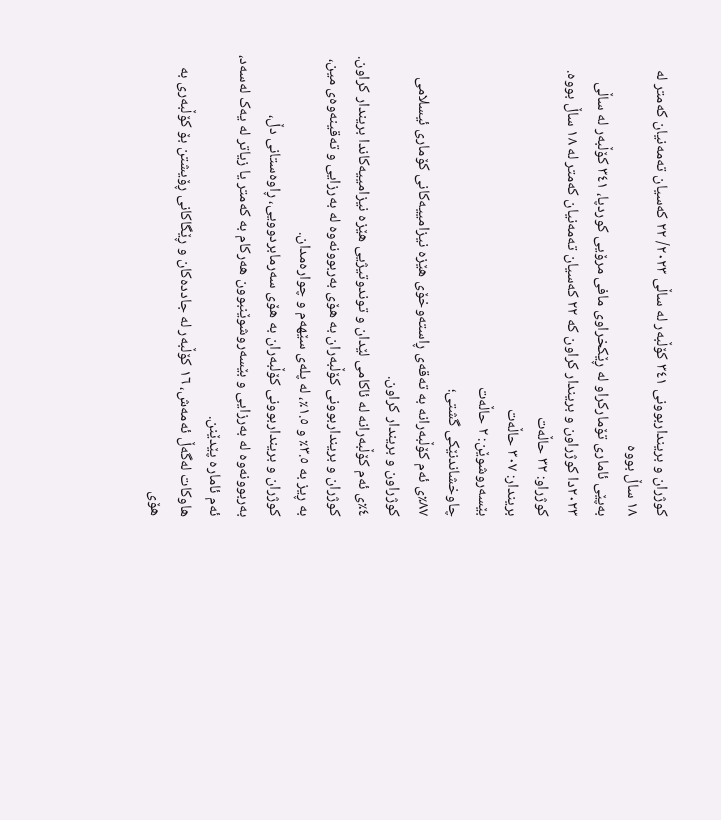کوژران و برینداربوونی ٣٤١ کۆڵبەر لە ساڵی ٢٠٢٣/ ٢٢ کەسیان تەمەنیان کەمتر لە ١٨ ساڵ بووە
بەپێی ئاماری تۆمارکراو لە ڕێکخراوی مافی مرۆیی کوردپا، ٣٤١ کۆڵبەر لە ساڵی ٢٠٢٣دا کوژراون و بریندار کراون کە ٢٢ کەسیان تەمەنیان کەمتر لە ١٨ ساڵ بووە.
کوژراو: ٣٢ حاڵەت
بریندار: ٣٠٧ حاڵەت
بێسەروشوێن: ٢ حاڵەت
چاوخشاندنێکی گشتی؛
٨٧٪ی ئەم کۆڵبەرانە بە تەقەی ڕاستەوخۆی هێزە نیزامییەکانی کۆماری ئیسلامی کوژراون و بریندار کراون.
٤٪ی ئەم کۆڵبەرانە لە ئاکامی لێدان و توندوتیژیی هێزە نیزامییەکاندا بریندار کراون.
کوژران و برینداربوونی کۆڵبەران بە هۆی بەربوونەوە لە بەرزایی و تەقینەوەی مین، بە ڕیز بە ٣.٥٪ و ١.٥٪، لە پلەی سێهەم و چوارەمدان.
کوژران و برینداربوونی کۆڵبەران بە هۆی سەرمابردوویی، ڕاوەستانی دڵ، بەربوونەوە لە بەرزایی و بێسەروشوێنبوون هەرکام بە کەمتر یا زیاتر لە یەک لەسەد، ئەم ئامارە پێدێنن.
هاوکات لەگەڵ ئەمەش، ١٦ کۆڵبەر لە جاددەکان و ڕێگاکانی ڕۆیشتن بۆ کۆڵبەری بە هۆی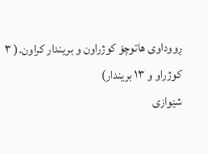ڕووداوی هاتوچۆ کوژراون و بریندار کراون.( ٣ کوژراو و ١٣ بریندار)
شێوازی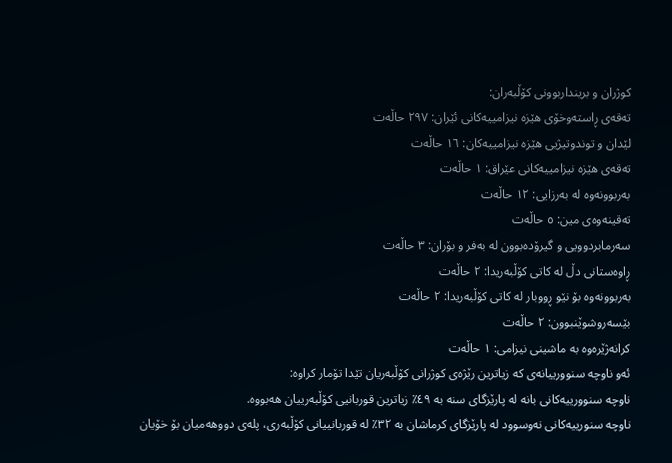کوژران و برینداربوونی کۆڵبەران:
تەقەی ڕاستەوخۆی هێزە نیزامییەکانی ئێران: ٢٩٧ حاڵەت
لێدان و توندوتیژیی هێزە نیزامییەکان: ١٦ حاڵەت
تەقەی هێزە نیزامییەکانی عێراق: ١ حاڵەت
بەربوونەوە لە بەرزایی: ١٢ حاڵەت
تەقینەوەی مین: ٥ حاڵەت
سەرمابردوویی و گیرۆدەبوون لە بەفر و بۆران: ٣ حاڵەت
ڕاوەستانی دڵ لە کاتی کۆڵبەریدا: ٢ حاڵەت
بەربوونەوە بۆ نێو ڕووبار لە کاتی کۆڵبەریدا: ٢ حاڵەت
بێسەروشوێنبوون: ٢ حاڵەت
کرانەژێرەوە بە ماشینی نیزامی: ١ حاڵەت
ئەو ناوچە سنوورییانەی کە زیاترین رێژەی کوژرانی کۆڵبەریان تێدا تۆمار کراوە:
ناوچە سنوورییەکانی بانە لە پارێزگای سنە بە ٤٩٪ زیاترین قوربانیی کۆڵبەرییان هەبووە.
ناوچە سنورییەکانی نەوسوود لە پارێزگای کرماشان بە ٣٢٪ لە قوربانییانی کۆڵبەری، پلەی دووهەمیان بۆ خۆیان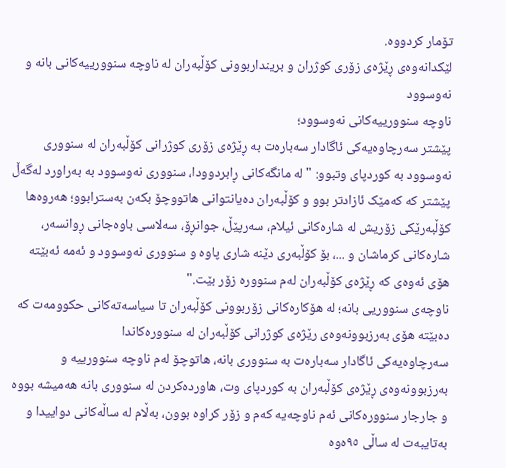تۆمار کردووە.
لێکدانەوەی ڕێژەی زۆری کوژران و برینداربوونی کۆڵبەران لە ناوچە سنوورییەکانی بانە و نەوسوود
ناوچە سنوورییەکانی نەوسوود؛
پێشتر سەرچاوەیەکی ئاگادار سەبارەت بە ڕێژەی زۆری کوژرانی کۆڵبەران لە سنووری نەوسوود بە کوردپای وتبوو: "لە مانگەکانی ڕابردوودا، سنووری نەوسوود بە بەراورد لەگەڵ پێشتر کە کەمێک ئازادتر بوو و کۆڵبەران دەیانتوانی هاتووچۆ بکەن بەسترابوو؛ هەروەها کۆڵبەرێکی زۆریش لە شارەکانی ئیلام، سەرپێڵ، جوانڕۆ، سەلاسی باوەجانی ڕوانسەر، شارەکانی کرماشان و ...، بۆ کۆڵبەری دێنە شاری پاوە و سنووری نەوسوود و ئەمە ئەبێتە هۆی ئەوەی کە ڕێژەی کۆڵبەران لەم سنوورە زۆر بێت."
ناوچەی سنووریی بانە؛ لە هۆکارەکانی زۆربوونی کۆڵبەران تا سیاسەتەکانی حکوومەت کە دەبێتە هۆی بەرزبوونەوەی رێژەی کوژرانی کۆڵبەران لە سنوورەکاندا
سەرچاوەیەکی ئاگادار سەبارەت بە سنووری بانە، هاتوچۆ لەم ناوچە سنوورییە و بەرزبوونەوەی ڕێژەی کۆڵبەران بە کوردپای وت، هاوردەکردن لە سنووری بانە هەمیشە بووە و جارجار سنوورەکانی ئەم ناوچەیە کەم و زۆر کراوە بوون، بەڵام لە ساڵەکانی دواییدا و بەتایبەت لە ساڵی ٩٥ەوە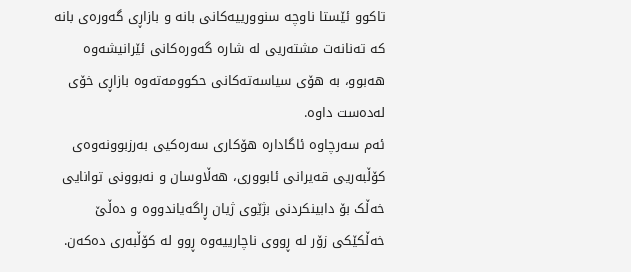تاکوو ئێستا ناوچە سنوورییەکانی بانە و بازاڕی گەورەی بانە کە تەنانەت مشتەریی لە شارە گەورەکانی ئێرانیشەوە هەبوو، بە هۆی سیاسەتەکانی حکوومەتەوە بازاڕی خۆی لەدەست داوە.
ئەم سەرچاوە ئاگادارە هۆکاری سەرەکیی بەرزبوونەوەی کۆڵبەریی قەیرانی ئابووری، هەڵاوسان و نەبوونی توانایی خەڵک بۆ دابینکردنی بژێوی ژیان ڕاگەیاندووە و دەڵێ خەڵکێکی زۆر لە ڕووی ناچارییەوە ڕوو لە کۆڵبەری دەکەن.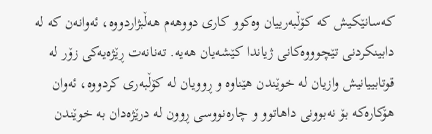کەسانێکیش کە کۆڵبەرییان وەکوو کاری دووهەم هەڵبژاردووە، ئەوانەن کە لە دابینکردنی تێچوووەکانی ژیاندا کێشەیان هەیە. تەنانەت ڕێژەیەکی زۆر لە قوتابییانیش وازیان لە خوێندن هێناوە و ڕوویان لە کۆڵبەری کردووە، ئەوان هۆکارەکە بۆ نەبوونی داهاتوو و چارەنووسی ڕوون لە درێژەدان بە خوێندن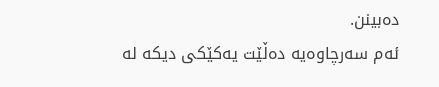دەبینن.
ئەم سەرچاوەیە دەڵێت یەکێکی دیکە لە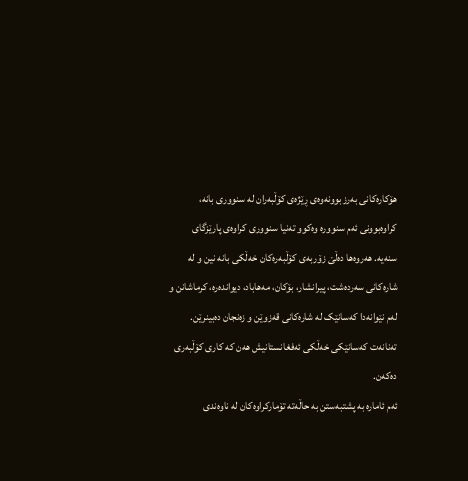هۆکارەکانی بەرزبوونەوەی ڕێژەی کۆڵبەران لە سنووری بانە، کراوەبوونی ئەم سنوورە وەکوو تەنیا سنووری کراوەی پارێزگای سنەیە. هەروەها دەڵێ زۆربەی کۆڵبەرەکان خەڵکی بانە نین و لە شارەکانی سەردەشت، پیرانشار، بۆکان، مەهاباد، دیواندەرە، کرماشانن و لەم نێوانەدا کەسانێک لە شارەکانی قەزوێن و زەنجان دەبینرێن. تەنانەت کەسانێکی خەڵکی ئەفغانستانیش هەن کە کاری کۆڵبەری دەکەن.
ئەم ئامارە بە پشتبەستن بە حاڵەتە تۆمارکراوەکان لە ناوەندی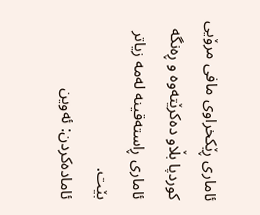ئاماری ڕێکخراوی مافی مرۆیی کوردپا بڵاو دەکرێتەوە و ڕەنگە ئاماری ڕاستەقینە لەمە زیاتر بێت.
ئامادەکردن: ئەوین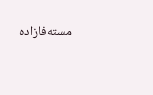مستەفازادە